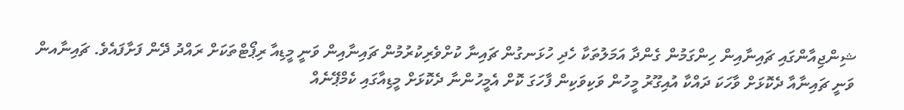ޝިންޖިއާންގައި ޗައިނާއިން ހިންގަމުން ގެންދާ އަމަލުތަކާ ހެދި ހުޅަނގުން ޗައިނާ ކުށްވެރިކުރުމުން ޗައިނާއިން ވަނީ މީޑިއާ ރިޕޯޓްތަކަށް ރައްދު ދޭން ފަށާފައެވެ. ޗައިނާއން ވަނީ ޗައިނާއާ ދެކޮޅަށް ވާހަކަ ދައްކާ އުއިގޫރު މީހުން ވަކިވަކިން ފާހަގަ ކޮށް އެމީހުންނާ ދެކޮޅަށް މީޑިއާގައި ކެމްޕޭނެއް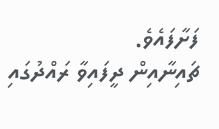ފަށާފައެވެ.
ޗައިނާއިން ދީފައިވާ ރައްދުގައި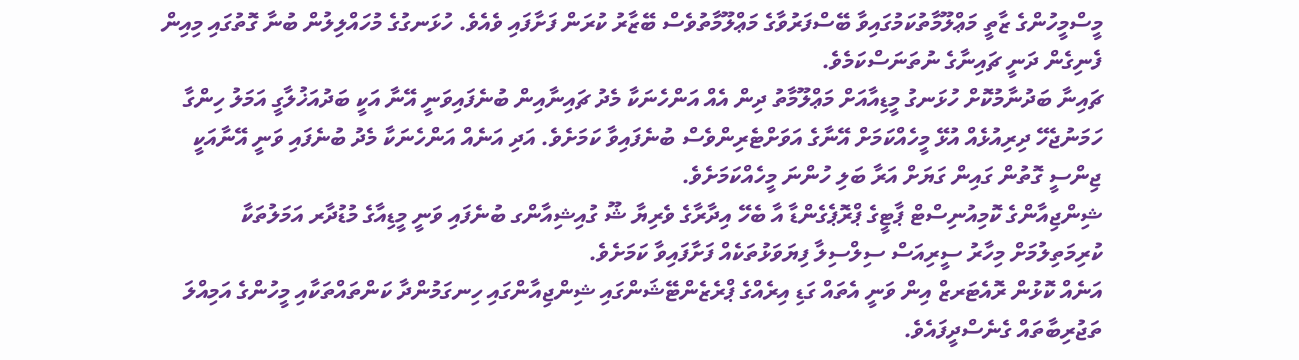މީސްމީހުންގެ ޒާތީ މަޢްލޫމާތުކަމުގައިވާ ބޭސްފަރުވާގެ މަޢްލޫމާތުވެސް ބޭޒާރު ކުރަން ފަށާފައި ވެއެވެ. ހުޅަނގުގެ މުހައްލިލުން ބުނާ ގޮތުގައި މިއިން ފެނިގެން ދަނީ ޗައިނާގެ ނުތަނަސްކަމެވެ.
ޗައިނާ ބަދުނާމުކޮށް ހުޅަނގު މީޑިއާއަށް މަޢްލޫމާތު ދިން އެއް އަންހެނަކާ މެދު ޗައިނާއިން ބުނެފައިވަނީ އޭނާ އަކީ ބަދުއަޚުލާގީ އަމަލު ހިންގާ ހަމަނުޖެހޭ ދިރިއުޅެއް އުޅޭ މީހެއްކަމަށް އޭނާގެ އަވަށްޓެރިންވެސް ބުނެފައިވާ ކަމަށެވެ. އަދި އަނެއް އަންހެނަކާ މެދު ބުނެފައި ވަނީ އޭނާއަކީ ޖިންސީ ގޮތުން ގައިން ގަޔަށް އަރާ ބަލި ހުންނަ މީހެއްކަމަށެވެ.
ޝިންޖިއާންގެ ކޮމިއުނިސްޓް ޕާޓީގެ ޕްރޮޕެގެންޑާ އާ ބެހޭ އިދާރާގެ ވެރިޔާ ޝޫ ގުއިޝިއާންގ ބުނެފައި ވަނީ މީޑިއާގެ މުޑުދާރ އަމަލުތަކާ ކުރިމަތިލުމަށް މިހާރު ސީރިއަސް ސިލްސިލާ ފިޔަވަޅުތަކެއް ފަށާފައިވާ ކަމަށެވެ.
އަނެއް ކޮޅުން ރޮއެޓަރޒް އިން ވަނީ އެތައް ގަޑި އިރެއްގެ ޕްރެޒެންޓޭޝަންގައި ޝިންޖިއާންގައި ހިނގަމުންދާ ކަންތައްތަކާއި މީހުންގެ އަމިއްލަ ތަޖުރިބާތައް ގެނެސްދީފައެވެ.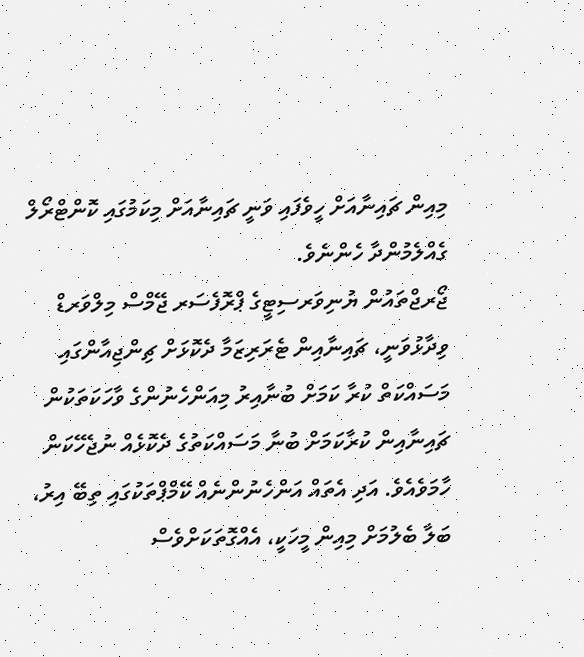މިއިން ޗައިނާއަށް ހީވެފައި ވަނީ ޗައިނާއަށް މިކަމުގައި ކޮންޓްރޯލް ގެއްލެމުންދާ ހެންނެވެ.
ޖޯރޖްތައުން ޔުނިވަރސިޓީގެ ޕްރޮފެސަރ ޖޭމްސް މިލްވަރޑް ވިދާޅުވަނީ، ޗައިނާއިން ޓެރަރިޒަމާ ދެކޮޅަށް ޗިންޖިއާންގައި މަސައްކަތް ކުރާ ކަމަށް ބުނާއިރު މިއަންހެނުންގެ ވާހަކަތަކުން ޗައިނާއިން ކުރާކަމަށް ބުނާ މަސައްކަތުގެ ދެކޮޅެއް ނުޖެހޭކަން ހާމަވެއެވެ. އަދި އެތައް އަންހެނުންނެއް ކޭމްޕްތަކުގައި ތިބޭ އިރު، ބަލާ ބެލުމަށް މިއިން މީހަކީ، އެއްގޮތަކަށްވެސް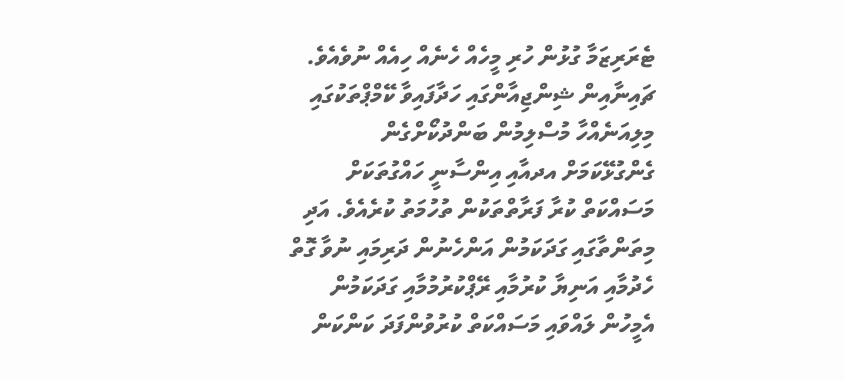ޓެރަރިޒަމާ ގުޅުން ހުރި މީހެއް ހެނެއް ހިއެއް ނުވެއެވެ.
ޗައިނާއިން ޝިންޖިއާންގައި ހަދާފައިވާ ކޭމްޕްތަކުގައި މިލިއަނެއްހާ މުސްލިމުން ބަންދުކޯށްގެން ގެންގުޅޭކަމަށް އދއާއި އިންސާނީ ހައްގުތަކަށް މަސައްކަތް ކުރާ ފަރާތްތަކުން ތުހުމަތު ކުރެއެވެ. އަދި މިތަންތާގައި ގަދަކަމުން އަންހެނުން ދަރިމައި ނުވާ ގޮތް ހެދުމާއި އަނިޔާ ކުރުމާއި ރޭޕްކުރުމުމާއި ގަދަކަމުން އެމީހުން ލައްވައި މަސައްކަތް ކުރުވުންފަދަ ކަންކަން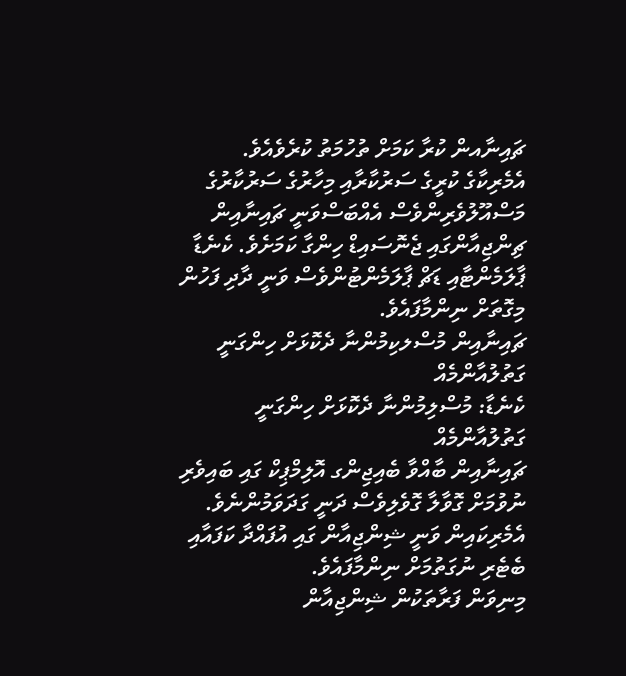ޗައިނާއން ކުރާ ކަމަށް ތުހުމަތު ކުރެވެއެވެ.
އެމެރިކާގެ ކުރީގެ ސަރުކާރާއި މިހާރުގެ ސަރުކާރުގެ މަސްއޫލުވެރިންވެސް އެއްބަސްވަނީ ޗައިނާއިން ޗިންޖިއާންގައި ޖެނޮސައިޑް ހިންގާ ކަމަށެވެ. ކެނެޑާ ޕާލަމެންޓާއި ޑަޗް ޕާލަމެންޓުންވެސް ވަނީ ދާދި ފަހުން މިގޮތަށް ނިންމާފައެވެ.
ޗައިނާއިން މުސްލކިމުންނާ ދެކޮޅަށް ހިންގަނީ ގަތުލުއާންމެއް
ކެނެޑާ: މުސްލިމުންނާ ދެކޮޅަށް ހިންގަނީ ގަތުލުއާންމެއް
ޗައިނާއިން ބާއްވާ ބެއިޖިންގ އޮލިމްޕިކް ގައި ބައިވެރި ނުވުމަށް ގޮވާލާ ގޮވެލިވެސް ދަނީ ގަދަވަމުންނެވެ. އެމެރިކައިން ވަނީ ޝިންޖިއާން ގައި އުފައްދާ ކަފައާއި ބެޓެރި ނުގަތުމަށް ނިންމާފައެވެ.
މިނިވަން ފަރާތަކުން ޝިންޖިއާން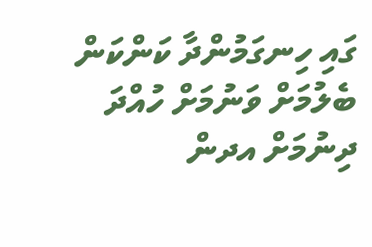ގައި ހިނގަމުންދާ ކަންކަން ބެލުމަށް ވަނުމަށް ހުއްދަ ދިނުމަށް އދން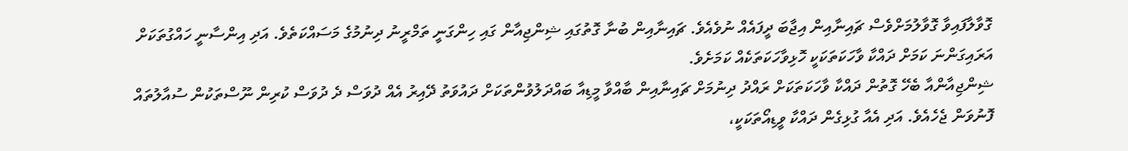ގޮވާލާފައިވާ ގޮވާލުމަށްވެސް ޗައިނާއިން އިޖާބަ ދީފައެއް ނުވެއެވެ. ޗައިނާއިން ބުނާ ގޮތުގައި ޝިންޖިއާން ގައި ހިންގަނީ ތަމްރީނު ދިނުމުގެ މަސައްކަތެވެ. އަދި އިންސާނީ ހައްގުތަކަށް އަރައިގަންނަ ކަމަށް ދައްކާ ވާހަކަތަކަކީ ހޮޅިވާހަކަތަކެއް ކަމަށެވެ.
ޝިންޖިއާންއާ ބެހޭ ގޮތުން ދައްކާ ވާހަކަތަކަށް ރައްދު ދިނުމަށް ޗައިނާއިން ބާއްވާ މީޑިއާ ބައްދަލުވުންތަކަށް ދައުވަތު ދޭއިރު އެއް ދުވަސް ދެ ދުވަސް ކުރިން ނޫސްތަކުން ސުއާލުތައް ފޮނުވަން ޖެހެއެވެ. އަދި އެއާ ގުޅިގެން ދައްކާ ވީޑިއޯތަކަކީ،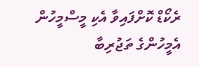ރެކޯޑް ކޮށްފައިވާ އެކި މީސްމީހުން އެމީހުންގެ ތަޖުރިބާ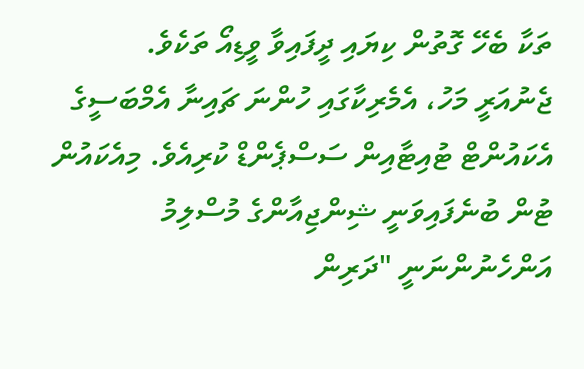ތަކާ ބެހޭ ގޮތުން ކިޔައި ދީފައިވާ ވީޑިއޯ ތަކެވެ.
ޖެނުއަރީ މަހު، އެމެރިކާގައި ހުންނަ ޗައިނާ އެމްބަސީގެ އެކައުންޓް ޓުއިޓާއިން ސަސްޕެންޑް ކުރިއެވެ. މިއެކައުން ޓުން ބުނެފައިވަނީ ޝިންޖިއާންގެ މުސްލިމު އަންހެނުންނަނީ "ދަރިން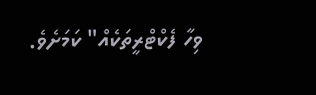ވިހާ ފެކްޓްރީތަކެއް" ކަމަށެވެ.